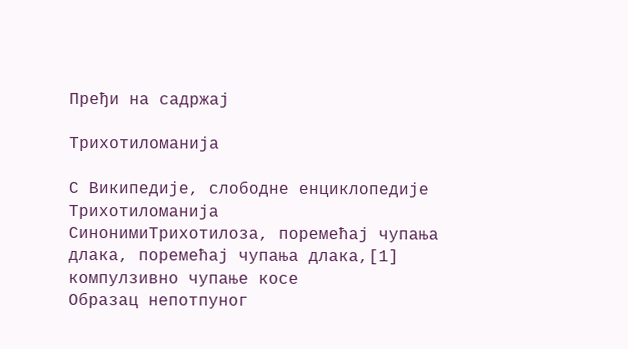Пређи на садржај

Трихотиломанија

С Википедије, слободне енциклопедије
Трихотиломанија
СинонимиТрихотилоза, поремећај чупања длака, поремећај чупања длака,[1] компулзивно чупање косе
Образац непотпуног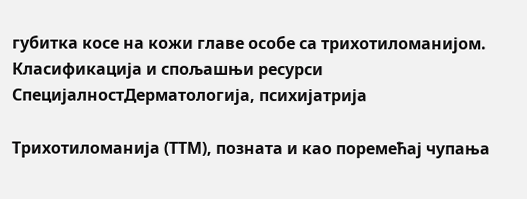губитка косе на кожи главе особе са трихотиломанијом.
Класификација и спољашњи ресурси
СпецијалностДерматологија, психијатрија

Трихотиломанија (ТТМ), позната и као поремећај чупања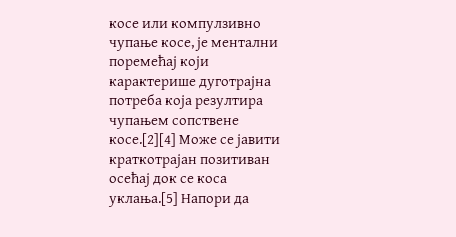косе или компулзивно чупање косе, је ментални поремећај који карактерише дуготрајна потреба која резултира чупањем сопствене косе.[2][4] Може се јавити краткотрајан позитиван осећај док се коса уклања.[5] Напори да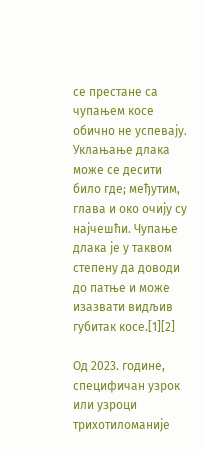се престане са чупањем косе обично не успевају. Уклањање длака може се десити било где; међутим, глава и око очију су најчешћи. Чупање длака је у таквом степену да доводи до патње и може изазвати видљив губитак косе.[1][2]

Од 2023. године, специфичан узрок или узроци трихотиломаније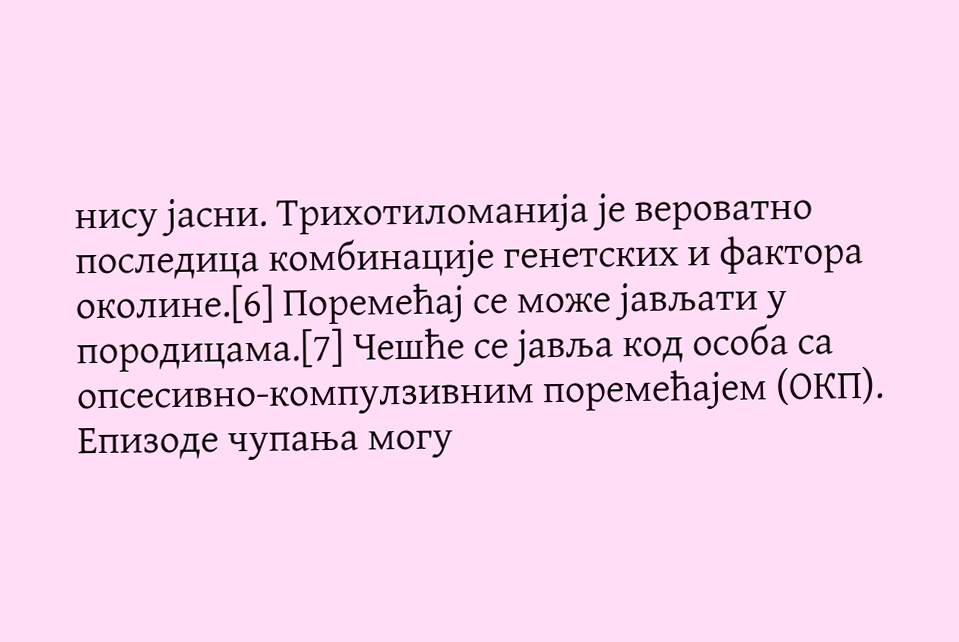нису јасни. Трихотиломанија је вероватно последица комбинације генетских и фактора околине.[6] Поремећај се може јављати у породицама.[7] Чешће се јавља код особа са опсесивно-компулзивним поремећајем (ОКП). Епизоде чупања могу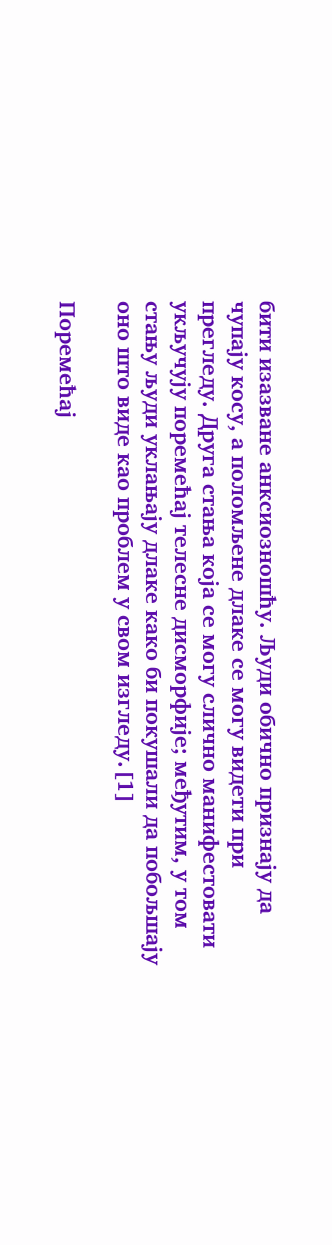бити изазване анксиозношћу. Људи обично признају да чупају косу, а поломљене длаке се могу видети при прегледу. Друга стања која се могу слично манифестовати укључују поремећај телесне дисморфије; међутим, у том стању људи уклањају длаке како би покушали да побољшају оно што виде као проблем у свом изгледу.[1]

Поремећај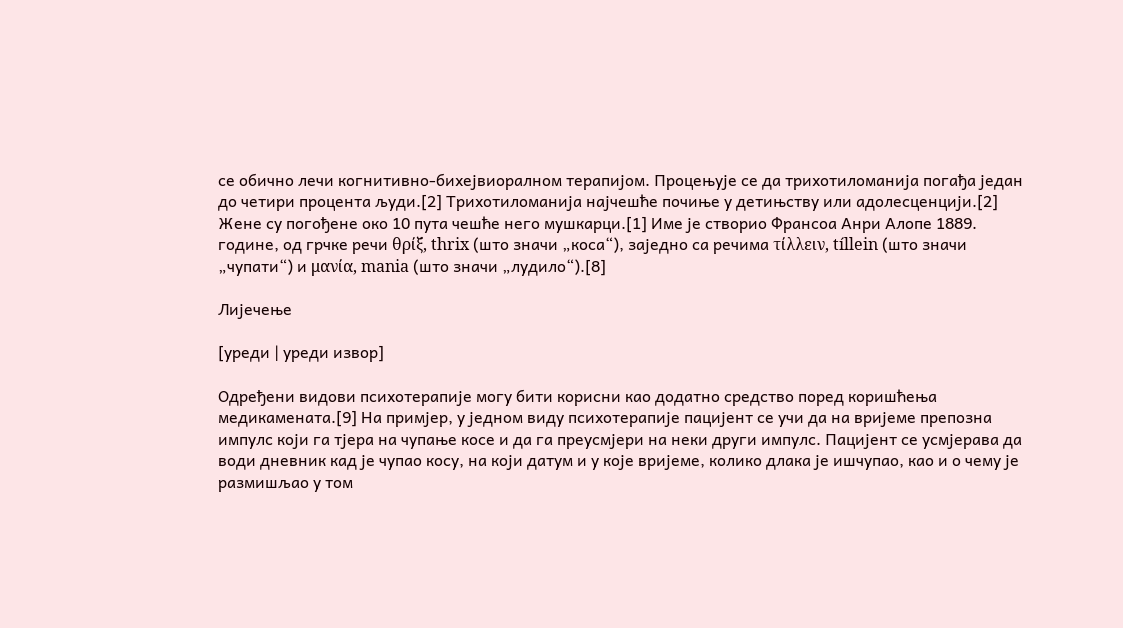се обично лечи когнитивно-бихејвиоралном терапијом. Процењује се да трихотиломанија погађа један до четири процента људи.[2] Трихотиломанија најчешће почиње у детињству или адолесценцији.[2] Жене су погођене око 10 пута чешће него мушкарци.[1] Име је створио Франсоа Анри Алопе 1889. године, од грчке речи θρίξ, thrix (што значи „коса“), заједно са речима τίλλειν, tíllein (што значи „чупати“) и μανία, mania (што значи „лудило“).[8]

Лијечење

[уреди | уреди извор]

Одређени видови психотерапије могу бити корисни као додатно средство поред коришћења медикамената.[9] На примјер, у једном виду психотерапије пацијент се учи да на вријеме препозна импулс који га тјера на чупање косе и да га преусмјери на неки други импулс. Пацијент се усмјерава да води дневник кад је чупао косу, на који датум и у које вријеме, колико длака је ишчупао, као и о чему је размишљао у том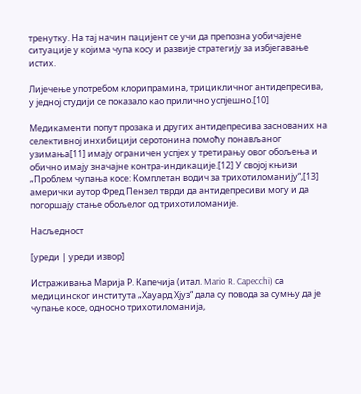тренутку. На тај начин пацијент се учи да препозна уобичајене ситуације у којима чупа косу и развије стратегију за избјегавање истих.

Лијечење употребом клорипрамина, трицикличног антидепресива, у једној студији се показало као прилично успјешно.[10]

Медикаменти попут прозака и других антидепресива заснованих на селективној инхибицији серотонина помоћу понављаног узимања[11] имају ограничен успјех у третирању овог обољења и обично имају значајне контра-индикације.[12] У својој књизи „Проблем чупања косе: Комплетан водич за трихотиломанију“,[13] амерички аутор Фред Пензел тврди да антидепресиви могу и да погоршају стање обољелог од трихотиломаније.

Насљедност

[уреди | уреди извор]

Истраживања Марија Р. Капечија (итал. Mario R. Capecchi) са медицинског института „Хауард Хјуз“ дала су повода за сумњу да је чупање косе, односно трихотиломанија,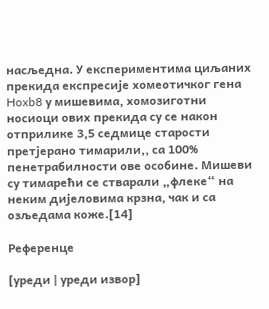насљедна. У експериментима циљаних прекида експресије хомеотичког гена Hoxb8 у мишевима, хомозиготни носиоци ових прекида су се након отприлике 3,5 седмице старости претјерано тимарили,, са 100% пенетрабилности ове особине. Мишеви су тимарећи се стварали „флеке“ на неким дијеловима крзна, чак и са озљедама коже.[14]

Референце

[уреди | уреди извор]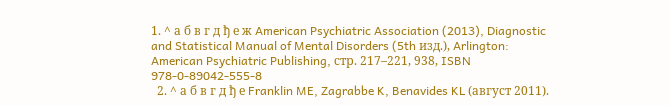1. ^ а б в г д ђ е ж American Psychiatric Association (2013), Diagnostic and Statistical Manual of Mental Disorders (5th изд.), Arlington: American Psychiatric Publishing, стр. 217–221, 938, ISBN 978-0-89042-555-8
  2. ^ а б в г д ђ е Franklin ME, Zagrabbe K, Benavides KL (август 2011).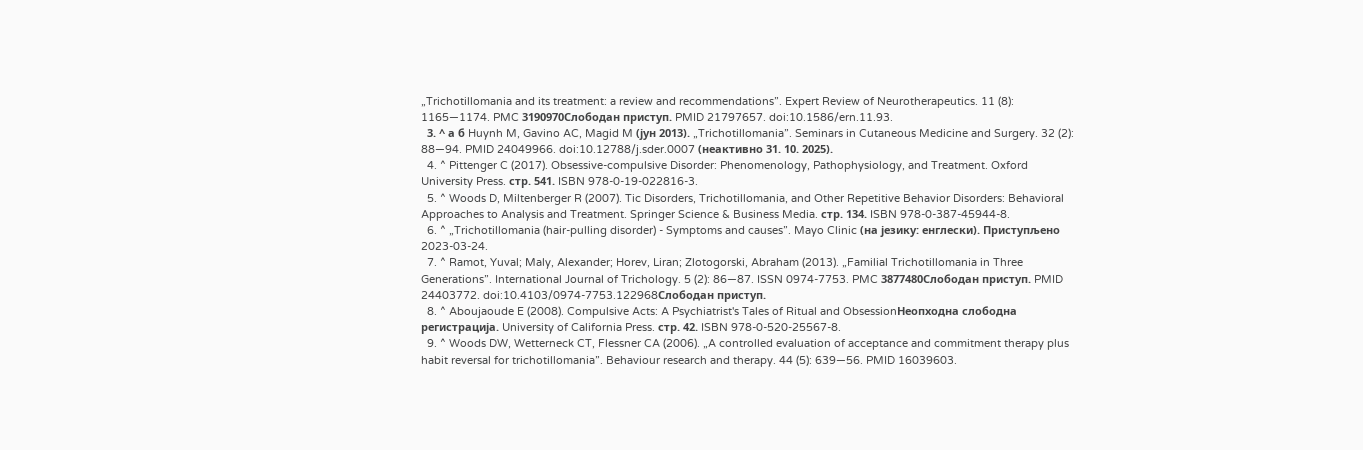„Trichotillomania and its treatment: a review and recommendations”. Expert Review of Neurotherapeutics. 11 (8): 1165—1174. PMC 3190970Слободан приступ. PMID 21797657. doi:10.1586/ern.11.93.
  3. ^ а б Huynh M, Gavino AC, Magid M (јун 2013). „Trichotillomania”. Seminars in Cutaneous Medicine and Surgery. 32 (2): 88—94. PMID 24049966. doi:10.12788/j.sder.0007 (неактивно 31. 10. 2025).
  4. ^ Pittenger C (2017). Obsessive-compulsive Disorder: Phenomenology, Pathophysiology, and Treatment. Oxford University Press. стр. 541. ISBN 978-0-19-022816-3.
  5. ^ Woods D, Miltenberger R (2007). Tic Disorders, Trichotillomania, and Other Repetitive Behavior Disorders: Behavioral Approaches to Analysis and Treatment. Springer Science & Business Media. стр. 134. ISBN 978-0-387-45944-8.
  6. ^ „Trichotillomania (hair-pulling disorder) - Symptoms and causes”. Mayo Clinic (на језику: енглески). Приступљено 2023-03-24.
  7. ^ Ramot, Yuval; Maly, Alexander; Horev, Liran; Zlotogorski, Abraham (2013). „Familial Trichotillomania in Three Generations”. International Journal of Trichology. 5 (2): 86—87. ISSN 0974-7753. PMC 3877480Слободан приступ. PMID 24403772. doi:10.4103/0974-7753.122968Слободан приступ.
  8. ^ Aboujaoude E (2008). Compulsive Acts: A Psychiatrist's Tales of Ritual and ObsessionНеопходна слободна регистрација. University of California Press. стр. 42. ISBN 978-0-520-25567-8.
  9. ^ Woods DW, Wetterneck CT, Flessner CA (2006). „A controlled evaluation of acceptance and commitment therapy plus habit reversal for trichotillomania”. Behaviour research and therapy. 44 (5): 639—56. PMID 16039603.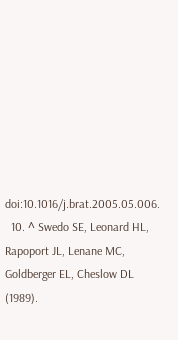doi:10.1016/j.brat.2005.05.006.
  10. ^ Swedo SE, Leonard HL, Rapoport JL, Lenane MC, Goldberger EL, Cheslow DL (1989).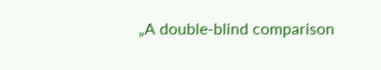„A double-blind comparison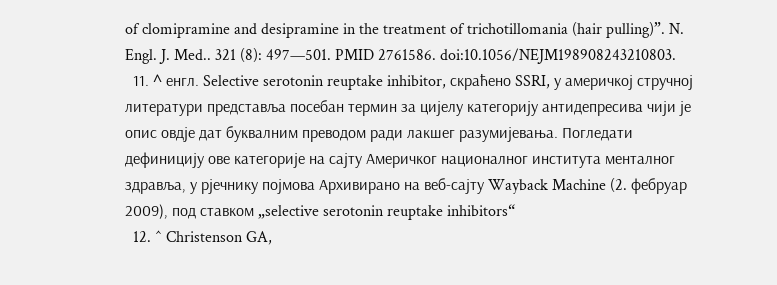of clomipramine and desipramine in the treatment of trichotillomania (hair pulling)”. N. Engl. J. Med.. 321 (8): 497—501. PMID 2761586. doi:10.1056/NEJM198908243210803.
  11. ^ енгл. Selective serotonin reuptake inhibitor, скраћено SSRI, у америчкој стручној литератури представља посебан термин за цијелу категорију антидепресива чији је опис овдје дат буквалним преводом ради лакшег разумијевања. Погледати дефиницију ове категорије на сајту Америчког националног института менталног здравља, у рјечнику појмова Архивирано на веб-сајту Wayback Machine (2. фебруар 2009), под ставком „selective serotonin reuptake inhibitors“
  12. ^ Christenson GA,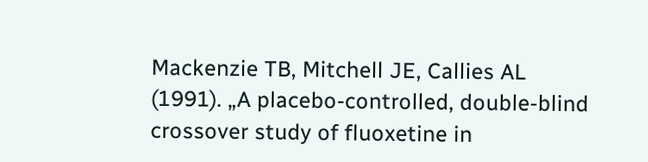Mackenzie TB, Mitchell JE, Callies AL (1991). „A placebo-controlled, double-blind crossover study of fluoxetine in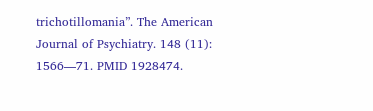trichotillomania”. The American Journal of Psychiatry. 148 (11): 1566—71. PMID 1928474.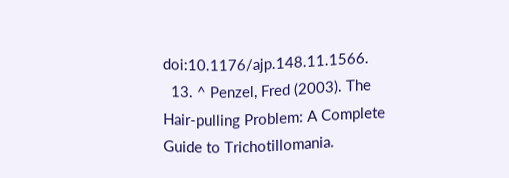doi:10.1176/ajp.148.11.1566.
  13. ^ Penzel, Fred (2003). The Hair-pulling Problem: A Complete Guide to Trichotillomania.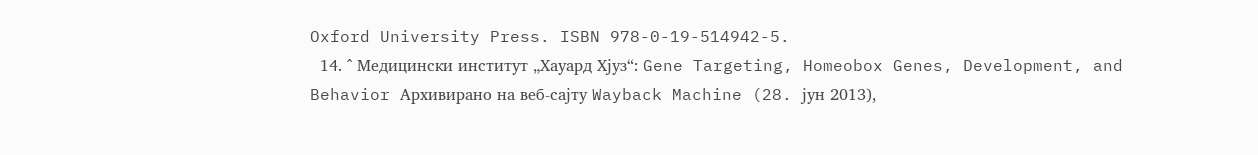Oxford University Press. ISBN 978-0-19-514942-5.
  14. ^ Медицински институт „Хауард Хјуз“: Gene Targeting, Homeobox Genes, Development, and Behavior Архивирано на веб-сајту Wayback Machine (28. јун 2013),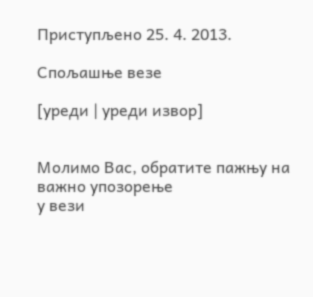Приступљено 25. 4. 2013.

Спољашње везе

[уреди | уреди извор]


Молимо Вас, обратите пажњу на важно упозорење
у вези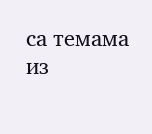са темама из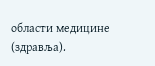области медицине (здравља).